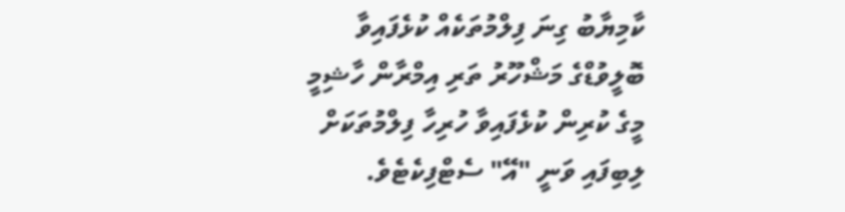ކާމިޔާބު ގިނަ ފިލްމުތަކެއް ކުޅެފައިވާ ބޮލީވުޑްގެ މަޝްހޫރު ތަރި އިމްރާން ހާޝިމީ މީގެ ކުރިން ކުޅެފައިވާ ހުރިހާ ފިލްމުތަކަށް ލިބިފައި ވަނީ "އޭ" ސެޓްފިކެޓެވެ.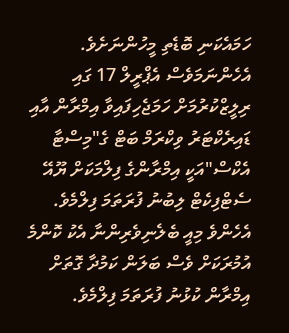ހަމައެކަނި ބޮޑެތި މީހުންނަށެވެ. އެހެންނަމަވެސް އެޕްރީލް 17 ގައި ރިލީޒްކުރުމަށް ހަމަޖެހިފައިވާ އިމްރާން އާއި ޑައިރެކްޓަރު ވިކްރަމް ބަޓް ގެ"މިސްޓާ އެކްސް"އަކީ އިމްރާންގެ ފިލްމަކަށް ޔޫއޭ ސެޓްފިކެޓް ލިބުނު ފުރަތަމަ ފިލްމެވެ. އެހެންވެ މިއީ ބެލެނިވެރިންނާ އެކު ކޮންމެ އުމުރަކަށް ވެސް ބަލަން ކަމުދާ ގޮތަށް އިމްރާން ކުޅުނު ފުރަތަމަ ފިލްމެވެ.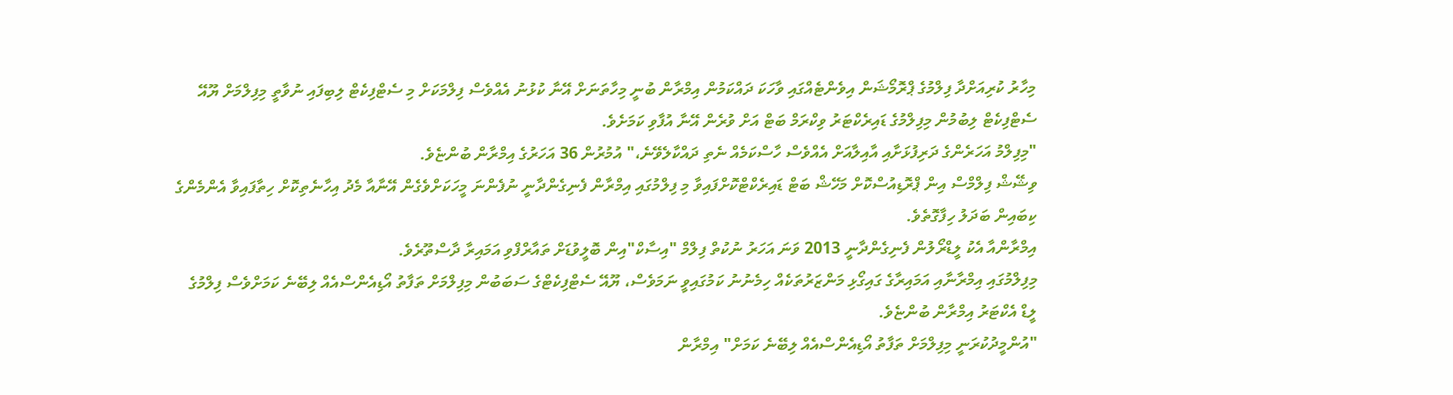މިހާރު ކުރިއަށްދާ ފިލްމުގެ ޕްރޮމޯޝަން އިވެންޓެއްގައި ވާހަކަ ދައްކަމުން އިމްރާން ބުނީ މިހާތަނަށް އޭނާ ކުޅުނު އެއްވެސް ފިލްމަކަށް މި ސެޓްފިކެޓް ލިބިފައި ނުވާތީ މިފިލްމަށް ޔޫއޭ ސެޓްފިކެޓް ލިބުމުން މިފިލްމުގެ ޑައިރެކްޓަރު ވިކްރަމް ބަޓް އަށް ވުރެން އޭނާ އުފާވި ކަމަށެވެ.
"މިފިލްމު އަހަރެންގެ ދަރިފުޅަށާއި އާއިލާއަށް އެއްވެސް ހާސްކަމެއް ނެތި ދައްކާލެވޭނެ،" އުމުރުން 36 އަހަރުގެ އިމްރާން ބުންޏެވެ.
ވިޝޭޝް ފިލްމްސް އިން ޕްރޮޑިއުސްކޮށް މަހޭޝް ބަޓް ޑައިރެކްޓްކޮށްފައިވާ މި ފިލްމުގައި އިމްރާން ފެނިގެންދާނީ ނުފެންނަ މީހަކަށްވެގެން އޭނާއާ މެދު އިހާނެތިކޮށް ހިތާފައިވާ އެންމެންގެ ކިބައިން ބަދަލު ހިފާގޮތެވެ.
އިމްރާންއާ އެކު ލީޑްރޯލުން ފެނިގެންދާނީ 2013 ވަނަ އަހަރު ނުކުތް ފިލްމް "އިސާކް"އިން ބޮލީވުޑަށް ތައާރްފްވި އަމައިރާ ދާސްތޫރެވެ.
މިފިލްމުގައި އިމްރާނާއި އަމައިރާގެ ގައިގޯޅި މަންޒަރުތަކެއް ހިމެނުނު ކަމުގައިވީ ނަމަވެސް، ޔޫއޭ ސެޓްފިކެޓްގެ ސަބަބުން މިފިލްމަށް ތަފާތު އޯޑިއެންސްއެއް ލިބޭނެ ކަމަށްވެސް ފިލްމުގެ ލީޑް އެކްޓަރު އިމްރާން ބުންޏެވެ.
"އުންމީދުކުރަނީ މިފިލްމަށް ތަފާތު އޯޑިއެންސްއެއް ލިބޭނެ ކަމަށް" އިމްރާން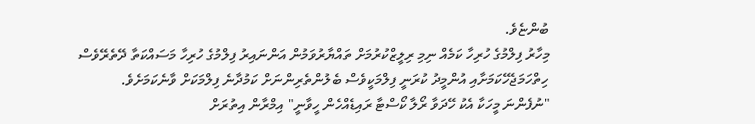ބުންޏެވެ.
މިހާރު ފިލްމުގެ ހުރިހާ ކަމެއް ނިމި ރިލީޒްކުރުމަށް ތައްޔާރުވަމުން އަންނައިރު ފިލްމުގެ ހުރިހާ މަސައްކަތާ ދޭތެރޭވެސް ހިތްހަމަޖެހޭކަމަށާއި އުންމީދު ކުރަނީ ފިލްމަކީވެސް ބެލުންތެރިންނަށް ކަމުދާނެ ފިލްމަކަށް ވާނެކަމަށެވެ.
"ނުފެންނަ މީހަކާ އެކު ހޭދަވާ ރޯލާ ކޯސްޓާ ރައިޑެއްހެން ހީވާނީ" އިމްރާން އިތުރަށް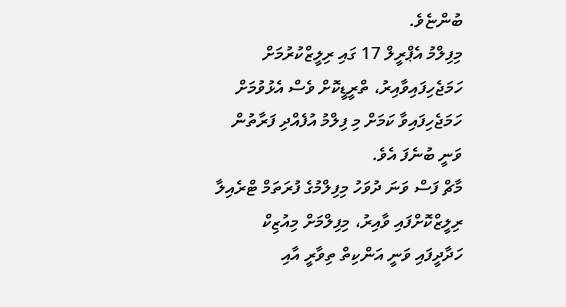ބުންޏެވެ.
މިފިލްމު އެޕްރީލް 17 ގައި ރިލީޒްކުރުމަށް ހަމަޖެހިފައިވާއިރު، ތްރީޑީކޮށް ވެސް އެޅުވުމަށް ހަމަޖެހިފައިވާ ކަމަށް މި ފިލްމު އުފެއްދި ފަރާތުން ވަނީ ބުނެފަ އެވެ.
މާޗް ފަސް ވަނަ ދުވަހު މިފިލްމުގެ ފުރަތަމް ޓްރެއިލާ ރިލީޒްކޮށްފައި ވާއިރު، މިފިލްމަށް މިއުޒިކް ހަދާދީފައި ވަނީ އަންކިތް ތިވާރީ އާއި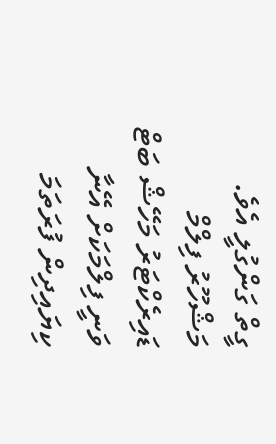ގީތް ގަންގުލީ އެވެ.
މަޝްހޫރު ފިލްމް ޑައިރެކްޓަރު މަހޭޝް ބަޓް ވަނީ ފިލްމަކަށް އޭނާ ކިޔައިދިން ފުރަތަމަ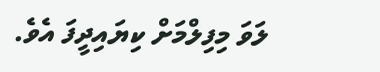ލަވަ މިފިލްމަށް ކިޔައިދީފަ އެވެ.